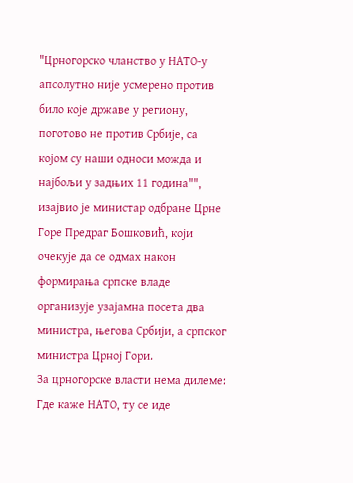"Црногорско чланство у НАТО-у апсолутно није усмерено против било које државе у региону, поготово не против Србије, са којом су наши односи можда и најбољи у задњих 11 година"", изајвио је министар одбране Црне Горе Предраг Бошковић, који очекује да се одмах након формирања српске владе организује узајамна посета два министра, његова Србији, а српског министра Црној Гори.
За црногорске власти нема дилеме: Где каже НАТО, ту се иде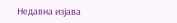Недавна изјава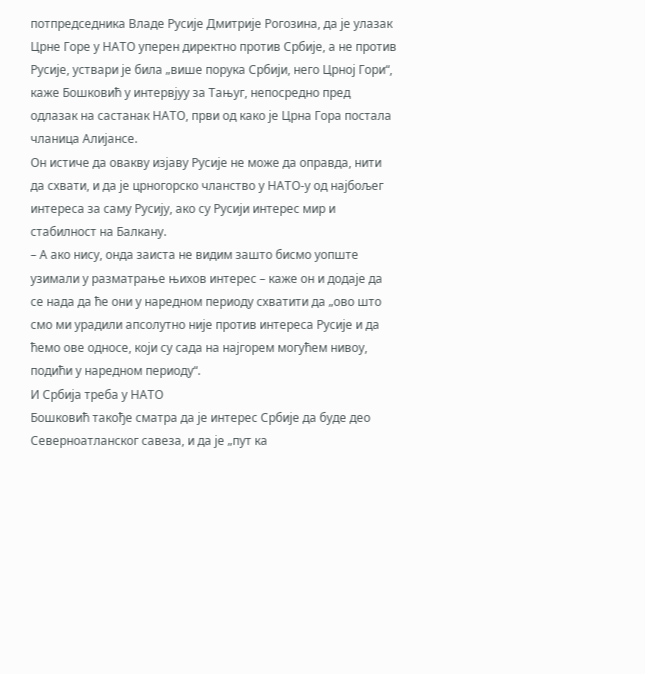потпредседника Владе Русије Дмитрије Рогозина, да је улазак Црне Горе у НАТО уперен директно против Србије, а не против Русије, уствари је била „више порука Србији, него Црној Гори“, каже Бошковић у интервјуу за Тањуг, непосредно пред одлазак на састанак НАТО, први од како је Црна Гора постала чланица Алијансе.
Он истиче да овакву изјаву Русије не може да оправда, нити да схвати, и да је црногорско чланство у НАТО-у од најбољег интереса за саму Русију, ако су Русији интерес мир и стабилност на Балкану.
– А ако нису, онда заиста не видим зашто бисмо уопште узимали у разматрање њихов интерес – каже он и додаје да се нада да ће они у наредном периоду схватити да „ово што смо ми урадили апсолутно није против интереса Русије и да ћемо ове односе, који су сада на најгорем могућем нивоу, подићи у наредном периоду“.
И Србија треба у НАТО
Бошковић такође сматра да је интерес Србије да буде део Северноатланског савеза, и да је „пут ка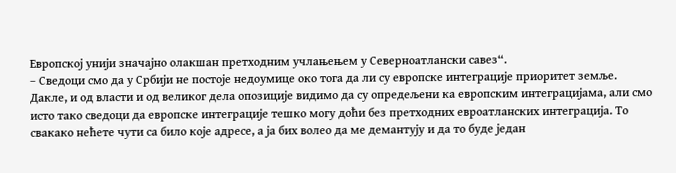Европској унији значајно олакшан претходним учлањењем у Северноатлански савез“.
– Сведоци смо да у Србији не постоје недоумице око тога да ли су европске интеграције приоритет земље. Дакле, и од власти и од великог дела опозиције видимо да су опредељени ка европским интеграцијама, али смо исто тако сведоци да европске интеграције тешко могу доћи без претходних евроатланских интеграција. То свакако нећете чути са било које адресе, а ја бих волео да ме демантују и да то буде један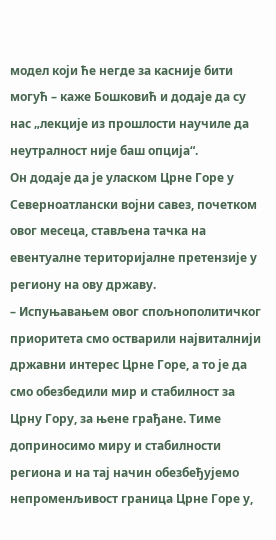модел који ће негде за касније бити могућ – каже Бошковић и додаје да су нас „лекције из прошлости научиле да неутралност није баш опција“.
Он додаје да је уласком Црне Горе у Северноатлански војни савез, почетком овог месеца, стављена тачка на евентуалне територијалне претензије у региону на ову државу.
– Испуњавањем овог спољнополитичког приоритета смо остварили највиталнији државни интерес Црне Горе, а то је да смо обезбедили мир и стабилност за Црну Гору, за њене грађане. Тиме доприносимо миру и стабилности региона и на тај начин обезбеђујемо непроменљивост граница Црне Горе у,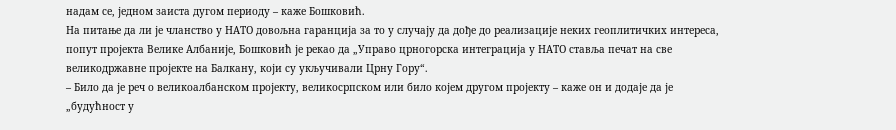надам се, једном заиста дугом периоду – каже Бошковић.
На питање да ли је чланство у НАТО довољна гаранција за то у случају да дође до реализације неких геоплитичких интереса, попут пројекта Велике Албаније, Бошковић је рекао да „Управо црногорска интеграција у НАТО ставља печат на све великодржавне пројекте на Балкану, који су укључивали Црну Гору“.
– Било да је реч о великоалбанском пројекту, великосрпском или било којем другом пројекту – каже он и додаје да је „будућност у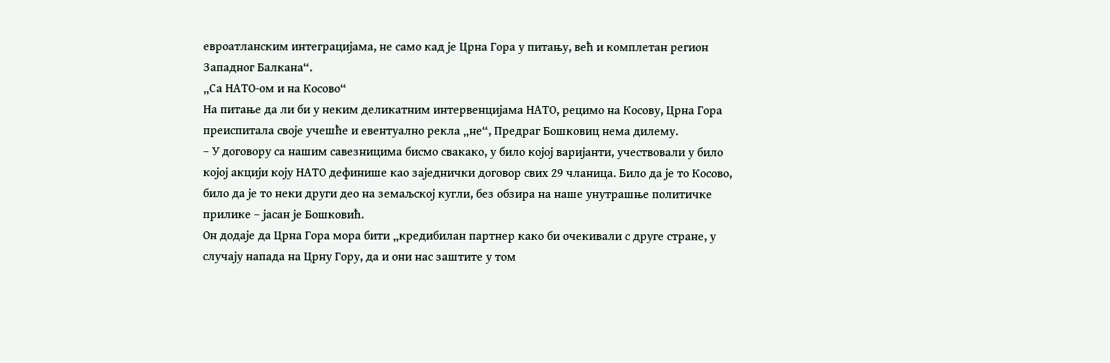евроатланским интеграцијама, не само кад је Црна Гора у питању, већ и комплетан регион Западног Балкана“.
„Са НАТО-ом и на Косово“
На питање да ли би у неким деликатним интервенцијама НАТО, рецимо на Косову, Црна Гора преиспитала своје учешће и евентуално рекла „не“, Предраг Бошковиц нема дилему.
– У договору са нашим савезницима бисмо свакако, у било којој варијанти, учествовали у било којој акцији коју НАТО дефинише као заједнички договор свих 29 чланица. Било да је то Косово, било да је то неки други део на земаљској кугли, без обзира на наше унутрашње политичке прилике – јасан је Бошковић.
Он додаје да Црна Гора мора бити „кредибилан партнер како би очекивали с друге стране, у случају напада на Црну Гору, да и они нас заштите у том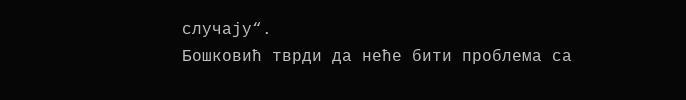случају“.
Бошковић тврди да неће бити проблема са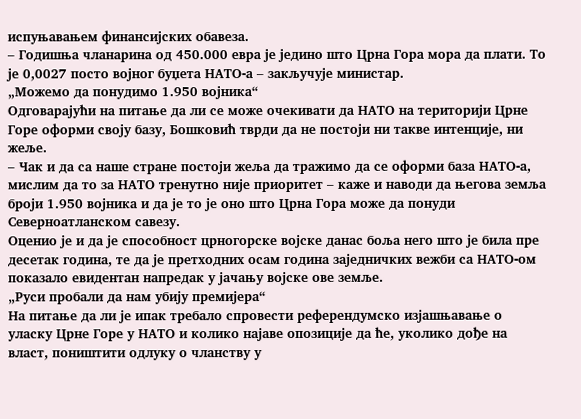испуњавањем финансијских обавеза.
– Годишња чланарина од 450.000 евра је једино што Црна Гора мора да плати. То је 0,0027 посто војног буџета НАТО-а – закључује министар.
„Можемо да понудимо 1.950 војника“
Одговарајући на питање да ли се може очекивати да НАТО на територији Црне Горе оформи своју базу, Бошковић тврди да не постоји ни такве интенције, ни жеље.
– Чак и да са наше стране постоји жеља да тражимо да се оформи база НАТО-а, мислим да то за НАТО тренутно није приоритет – каже и наводи да његова земља броји 1.950 војника и да је то је оно што Црна Гора може да понуди Северноатланском савезу.
Оценио је и да је способност црногорске војске данас боља него што је била пре десетак година, те да је претходних осам година заједничких вежби са НАТО-ом показало евидентан напредак у јачању војске ове земље.
„Руси пробали да нам убију премијера“
На питање да ли је ипак требало спровести референдумско изјашњавање о уласку Црне Горе у НАТО и колико најаве опозиције да ће, уколико дође на власт, поништити одлуку о чланству у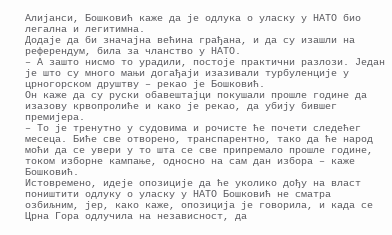Алијанси, Бошковић каже да је одлука о уласку у НАТО био легална и легитимна.
Додаје да би значајна већина грађана, и да су изашли на референдум, била за чланство у НАТО.
– А зашто нисмо то урадили, постоје практични разлози. Један је што су много мањи догађаји изазивали турбуленције у црногорском друштву – рекао је Бошковић.
Он каже да су руски обавештајци покушали прошле године да изазову крвопролиће и како је рекао, да убију бившег премијера.
– То је тренутно у судовима и рочисте ће почети следећег месеца. Биће све отворено, транспарентно, тако да ће народ моћи да се увери у то шта се све припремало прошле године, током изборне кампање, односно на сам дан избора – каже Бошковић.
Истовремено, идеје опозиције да ће уколико дођу на власт поништити одлуку о уласку у НАТО Бошковић не сматра озбиљним, јер, како каже, опозиција је говорила, и када се Црна Гора одлучила на независност, да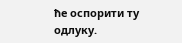ће оспорити ту одлуку.